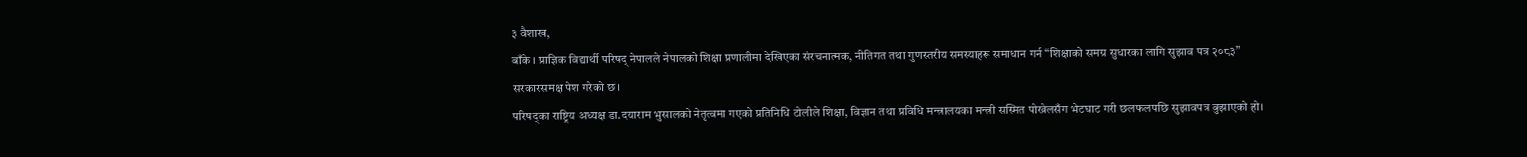३ वैशाख,
बाँके । प्राज्ञिक विद्यार्थी परिषद् नेपालले नेपालको शिक्षा प्रणालीमा देखिएका संरचनात्मक, नीतिगत तथा गुणस्तरीय समस्याहरू समाधान गर्न “शिक्षाको समग्र सुधारका लागि सुझाव पत्र २०८३” सरकारसमक्ष पेश गरेको छ।
परिषद्का राष्ट्रिय अध्यक्ष डा.दयाराम भुसालको नेतृत्वमा गएको प्रतिनिधि टोलीले शिक्षा, विज्ञान तथा प्रविधि मन्त्रालयका मन्त्री सस्मित पोख्रेलसँग भेटघाट गरी छलफलपछि सुझावपत्र बुझाएको हो।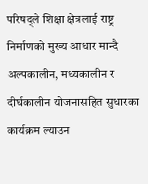परिषद्ले शिक्षा क्षेत्रलाई राष्ट्र निर्माणको मुख्य आधार मान्दै अल्पकालीन, मध्यकालीन र दीर्घकालीन योजनासहित सुधारका कार्यक्रम ल्याउन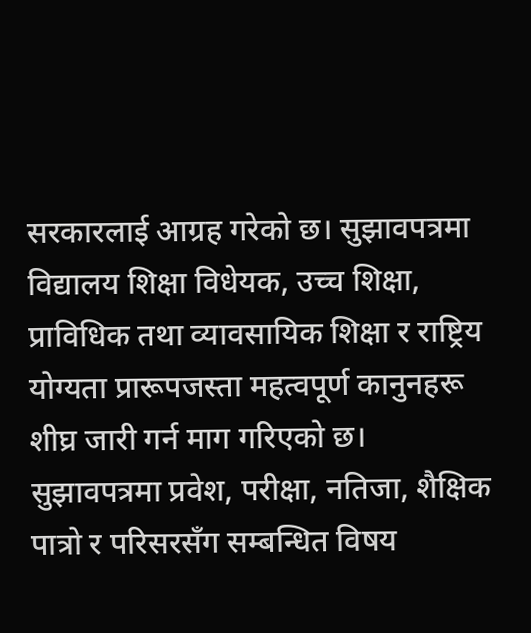सरकारलाई आग्रह गरेको छ। सुझावपत्रमा विद्यालय शिक्षा विधेयक, उच्च शिक्षा, प्राविधिक तथा व्यावसायिक शिक्षा र राष्ट्रिय योग्यता प्रारूपजस्ता महत्वपूर्ण कानुनहरू शीघ्र जारी गर्न माग गरिएको छ।
सुझावपत्रमा प्रवेश, परीक्षा, नतिजा, शैक्षिक पात्रो र परिसरसँग सम्बन्धित विषय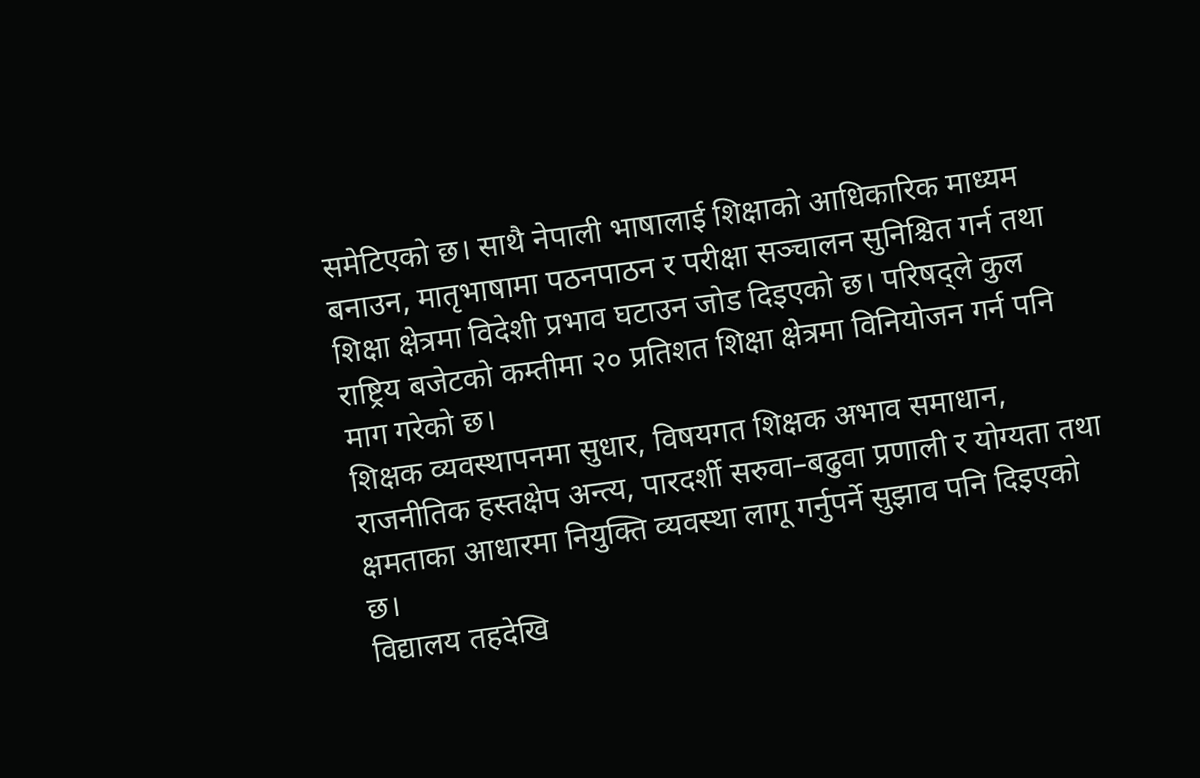समेटिएको छ। साथै नेपाली भाषालाई शिक्षाको आधिकारिक माध्यम बनाउन, मातृभाषामा पठनपाठन र परीक्षा सञ्चालन सुनिश्चित गर्न तथा शिक्षा क्षेत्रमा विदेशी प्रभाव घटाउन जोड दिइएको छ। परिषद्ले कुल राष्ट्रिय बजेटको कम्तीमा २० प्रतिशत शिक्षा क्षेत्रमा विनियोजन गर्न पनि माग गरेको छ।
शिक्षक व्यवस्थापनमा सुधार, विषयगत शिक्षक अभाव समाधान, राजनीतिक हस्तक्षेप अन्त्य, पारदर्शी सरुवा–बढुवा प्रणाली र योग्यता तथा क्षमताका आधारमा नियुक्ति व्यवस्था लागू गर्नुपर्ने सुझाव पनि दिइएको छ।
विद्यालय तहदेखि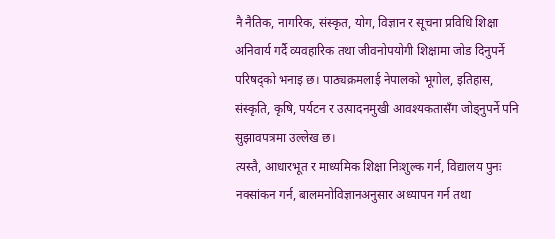नै नैतिक, नागरिक, संस्कृत, योग, विज्ञान र सूचना प्रविधि शिक्षा अनिवार्य गर्दै व्यवहारिक तथा जीवनोपयोगी शिक्षामा जोड दिनुपर्ने परिषद्को भनाइ छ। पाठ्यक्रमलाई नेपालको भूगोल, इतिहास, संस्कृति, कृषि, पर्यटन र उत्पादनमुखी आवश्यकतासँग जोड्नुपर्ने पनि सुझावपत्रमा उल्लेख छ।
त्यस्तै, आधारभूत र माध्यमिक शिक्षा निःशुल्क गर्न, विद्यालय पुनः नक्सांकन गर्न, बालमनोविज्ञानअनुसार अध्यापन गर्न तथा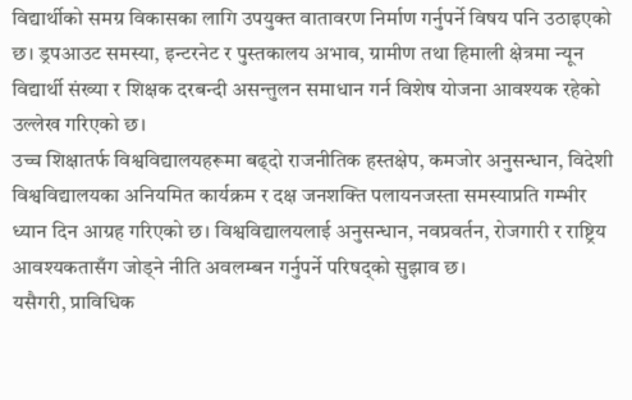विद्यार्थीको समग्र विकासका लागि उपयुक्त वातावरण निर्माण गर्नुपर्ने विषय पनि उठाइएको छ। ड्रपआउट समस्या, इन्टरनेट र पुस्तकालय अभाव, ग्रामीण तथा हिमाली क्षेत्रमा न्यून विद्यार्थी संख्या र शिक्षक दरबन्दी असन्तुलन समाधान गर्न विशेष योजना आवश्यक रहेको उल्लेख गरिएको छ।
उच्च शिक्षातर्फ विश्वविद्यालयहरूमा बढ्दो राजनीतिक हस्तक्षेप, कमजोर अनुसन्धान, विदेशी विश्वविद्यालयका अनियमित कार्यक्रम र दक्ष जनशक्ति पलायनजस्ता समस्याप्रति गम्भीर ध्यान दिन आग्रह गरिएको छ। विश्वविद्यालयलाई अनुसन्धान, नवप्रवर्तन, रोजगारी र राष्ट्रिय आवश्यकतासँग जोड्ने नीति अवलम्बन गर्नुपर्ने परिषद्को सुझाव छ।
यसैगरी, प्राविधिक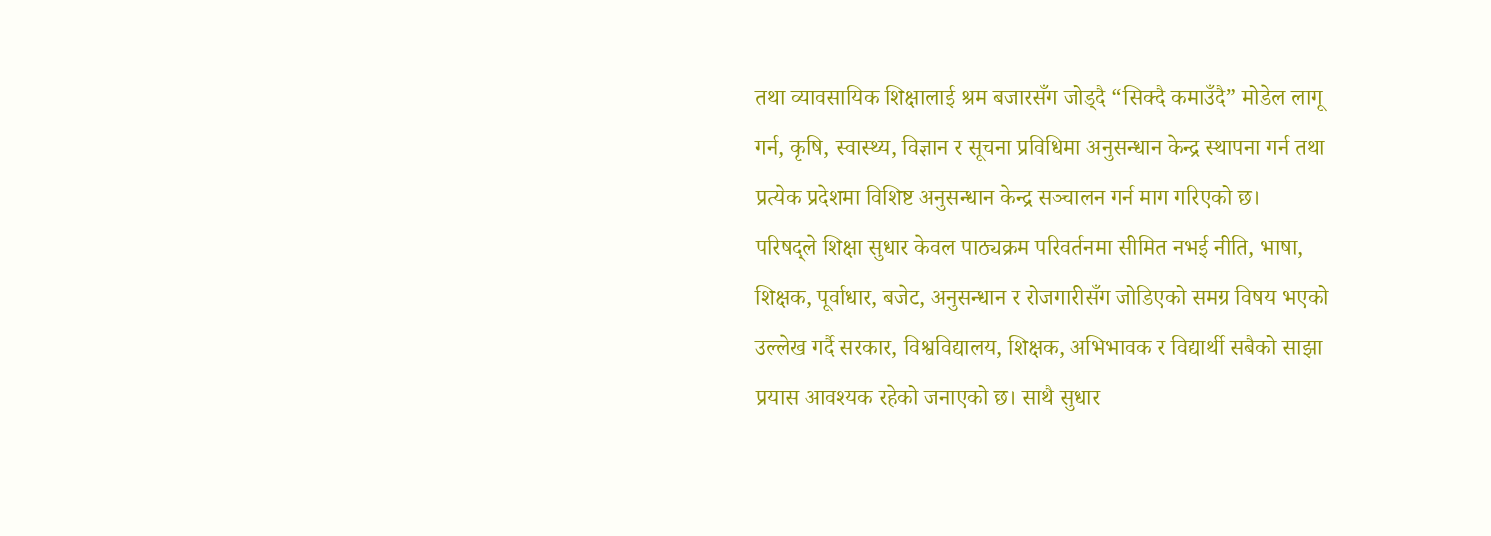तथा व्यावसायिक शिक्षालाई श्रम बजारसँग जोड्दै “सिक्दै कमाउँदै” मोडेल लागू गर्न, कृषि, स्वास्थ्य, विज्ञान र सूचना प्रविधिमा अनुसन्धान केन्द्र स्थापना गर्न तथा प्रत्येक प्रदेशमा विशिष्ट अनुसन्धान केन्द्र सञ्चालन गर्न माग गरिएको छ।
परिषद्ले शिक्षा सुधार केवल पाठ्यक्रम परिवर्तनमा सीमित नभई नीति, भाषा, शिक्षक, पूर्वाधार, बजेट, अनुसन्धान र रोजगारीसँग जोडिएको समग्र विषय भएको उल्लेख गर्दै सरकार, विश्वविद्यालय, शिक्षक, अभिभावक र विद्यार्थी सबैको साझा प्रयास आवश्यक रहेको जनाएको छ। साथै सुधार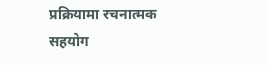प्रक्रियामा रचनात्मक सहयोग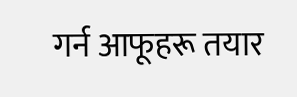गर्न आफूहरू तयार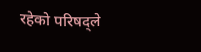रहेको परिषद्ले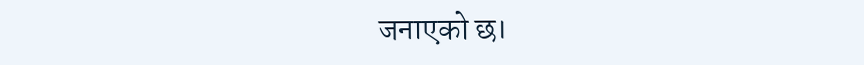जनाएको छ।